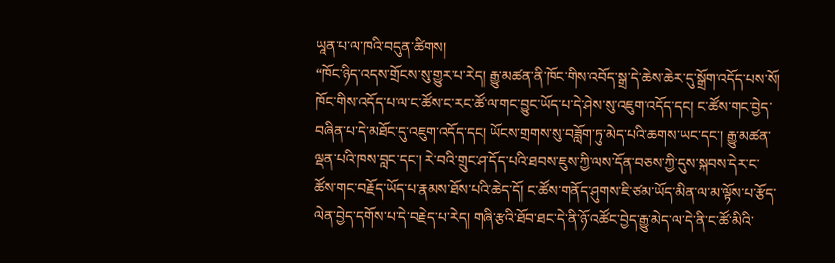ཡཱན་པ་ལ་ཁའི་བདུན་ཚིགས།
“ཁོང་ཉིད་འདས་གྲོངས་སུ་གྱུར་པ་རེད། རྒྱུ་མཚན་ནི་ཁོང་གིས་འབོད་སྒྲ་དེ་ཆེས་ཆེར་དུ་སྒྲོག་འདོད་པས་སོ། ཁོང་གིས་འདོད་པ་ལ་ང་ཚོས་ང་རང་ཚོ་ལ་གང་བྱུང་ཡོད་པ་དེ་ཤེས་སུ་འཇུག་འདོད་དང། ང་ཚོས་གང་བྱེད་བཞིན་པ་དེ་མཐོང་དུ་འཇུག་འདོད་དང། ཡོངས་གྲགས་སུ་བཟློག་ཏུ་མེད་པའི་ཆགས་ཡང་དང་། རྒྱུ་མཚན་ལྡན་པའི་ཁས་བླང་དང་། རེ་བའི་གྲུང་ཤ་དོད་པའི་ཐབས་ཇུས་ཀྱི་ལས་དོན་བཅས་ཀྱི་དུས་སྐབས་དེར་ང་ཚོས་གང་བརྗོད་ཡོད་པ་རྣམས་ཐོས་པའི་ཆེད་དོ། ང་ཚོས་གནོད་ཤུགས་ཇི་ཙམ་ཡོད་མིན་ལ་མ་ལྟོས་པ་རྩོད་ལེན་བྱེད་དགོས་པ་དེ་བརྗེད་པ་རེད། གཞི་རྩའི་ཐོབ་ཐང་དེ་ནི་ཉོ་འཚོང་བྱེད་རྒྱུ་མེད་ལ་དེ་ནི་ང་ཚོ་མིའི་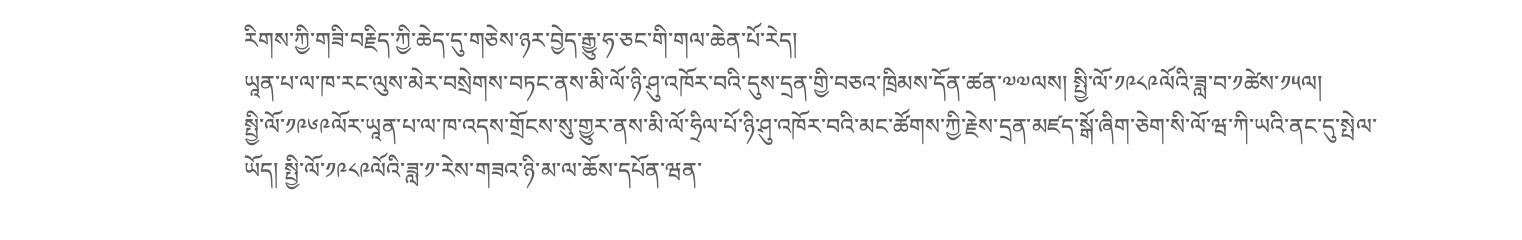རིགས་ཀྱི་གཟི་བརྗིད་ཀྱི་ཆེད་དུ་གཅེས་ཉར་བྱེད་རྒྱུ་ཧ་ཅང་གི་གལ་ཆེན་པོ་རེད།
ཡཱན་པ་ལ་ཁ་རང་ལུས་མེར་བསྲེགས་བཏང་ནས་མི་ལོ་ཉི་ཤུ་འཁོར་བའི་དུས་དྲན་གྱི་བཅའ་ཁྲིམས་དོན་ཚན་༧༧ལས། སྤྱི་ལོ་༡༩༨༩ལོའི་ཟླ་བ་༡ཚེས་༡༥ལ།
སྤྱི་ལོ་༡༩༦༩ལོར་ཡཱན་པ་ལ་ཁ་འདས་གྲོངས་སུ་གྱུར་ནས་མི་ལོ་ཧྲིལ་པོ་ཉི་ཤུ་འཁོར་བའི་མང་ཚོགས་ཀྱི་རྗེས་དྲན་མཛད་སྒོ་ཞིག་ཅེག་སི་ལོ་ཝ་ཀི་ཡའི་ནང་དུ་སྤེལ་ཡོད། སྤྱི་ལོ་༡༩༨༩ལོའི་ཟླ་༡་རེས་གཟའ་ཉི་མ་ལ་ཆོས་དཔོན་ཝན་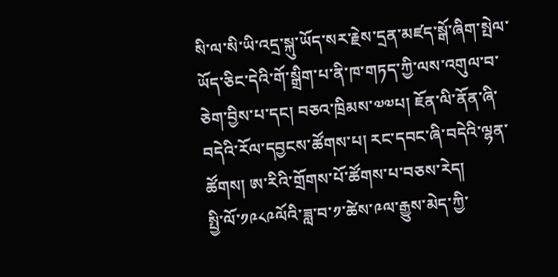སི་ལ་སི་ཡི་འདྲ་སྐུ་ཡོད་སར་རྗེས་དྲན་མཛད་སྒོ་ཞིག་སྤེལ་ཡོད་ཅིང་དེའི་གོ་སྒྲིག་པ་ནི་ཁ་གཏད་ཀྱི་ལས་འགུལ་བ་ཅེག་བྱིས་པ་དང། བཅའ་ཁྲིམས་༧༧པ། ཇོན་ལི་ནོན་ཞི་བདེའི་རོལ་དབྱངས་ཚོགས་པ། རང་དབང་ཞི་བདེའི་ལྷན་ཚོགས། ཨ་རིའི་གྲོགས་པོ་ཚོགས་པ་བཅས་རེད།
སྤྱི་ལོ་༡༩༨༩ལོའི་ཟླ་བ་༡་ཚེས་༩ལ་རྒྱུས་མེད་ཀྱི་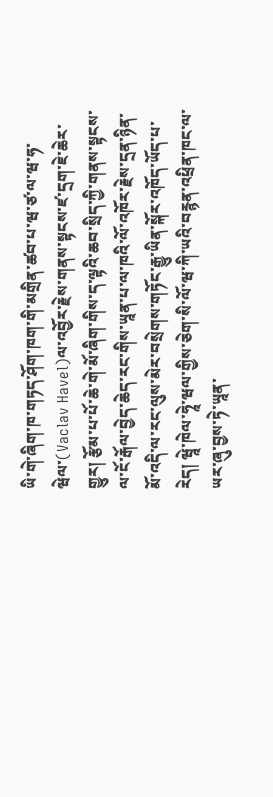ཡི་གེ་ཞིག་ཁ་གཏད་ཤོག་ཁག་གི་མགྲིན་ཚབ་པ་ཝ་ཙ་ལ་ཝ་ཧ་ཝེལ་(Vaclav Havel)ལ་འབྱོར་རྗེས་གནས་སྟངས་ཛ་དྲག་ཇེ་ཆེར་གྱུར། རྩོམ་པ་པོ་ཆེ་གེ་མོ་ཞིག་གིས་ད་ལྟའི་ཆབ་སྲིད་ཀྱི་གནས་སྟངས་ལ་ངོ་རྒོལ་བྱེད་ཆེད་རང་གིས་ཡཱན་པ་ལ་ཁའི་ལོ་འཁོར་རྗེས་དྲན་ཉིན་མོ་འདི་ལ་རང་ལུས་མེར་བསྲེགས་གཏོང་རྒྱུ་ཡིན་སྐོར་འཁོད་ཡོད་པ་རེད། ཝཱེ་ཁེལ་ཧཱེ་ཝལ་གྱིས་ཅེག་སི་ལོ་ཝ་ཀི་ཡའི་བརྙན་འཕྲིན་ཁང་ལ་ཡར་ཞུ་བྱས་ཏེ་ཡཱན་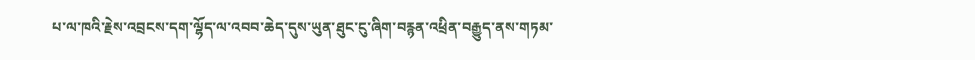པ་ལ་ཁའི་རྗེས་འབྲངས་དག་ལྷོད་ལ་འབབ་ཆེད་དུས་ཡུན་ཐུང་ངུ་ཞིག་བརྙན་འཕྲིན་བརྒྱུད་ནས་གཏམ་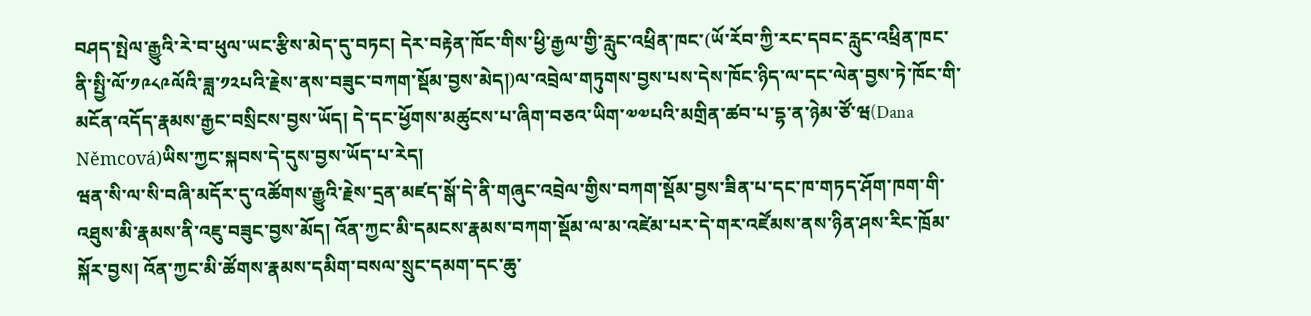བཤད་སྤེལ་རྒྱུའི་རེ་བ་ཕུལ་ཡང་རྩིས་མེད་དུ་བཏང། དེར་བརྟེན་ཁོང་གིས་ཕྱི་རྒྱལ་གྱི་རླུང་འཕྲིན་ཁང་(ཡོ་རོབ་ཀྱི་རང་དབང་རླུང་འཕྲིན་ཁང་ནི་སྤྱི་ལོ་༡༩༨༩ལོའི་ཟླ་༡༢པའི་རྗེས་ནས་བཟུང་བཀག་སྡོམ་བྱས་མེད།)ལ་འབྲེལ་གཏུགས་བྱས་པས་དེས་ཁོང་ཉིད་ལ་དང་ལེན་བྱས་ཏེ་ཁོང་གི་མངོན་འདོད་རྣམས་རྒྱང་བསྲིངས་བྱས་ཡོད། དེ་དང་ཕྱོགས་མཚུངས་པ་ཞིག་བཅའ་ཡིག་༧༧པའི་མགྲིན་ཚབ་པ་དྷ་ན་ཉེམ་ཙོ་ཝ(Dana Němcová)ཡིས་ཀྱང་སྐབས་དེ་དུས་བྱས་ཡོད་པ་རེད།
ཝན་སི་ལ་སི་བཞི་མདོར་དུ་འཚོགས་རྒྱུའི་རྗེས་དྲན་མཛད་སྒོ་དེ་ནི་གཞུང་འབྲེལ་གྱིས་བཀག་སྡོམ་བྱས་ཟིན་པ་དང་ཁ་གཏད་ཤོག་ཁག་གི་འཐུས་མི་རྣམས་ནི་འཇུ་བཟུང་བྱས་མོད། འོན་ཀྱང་མི་དམངས་རྣམས་བཀག་སྡོམ་ལ་མ་འཛེམ་པར་དེ་གར་འཛོམས་ནས་ཉིན་ཤས་རིང་ཁྲོམ་སྐོར་བྱས། འོན་ཀྱང་མི་ཚོགས་རྣམས་དམིག་བསལ་སྲུང་དམག་དང་ཆུ་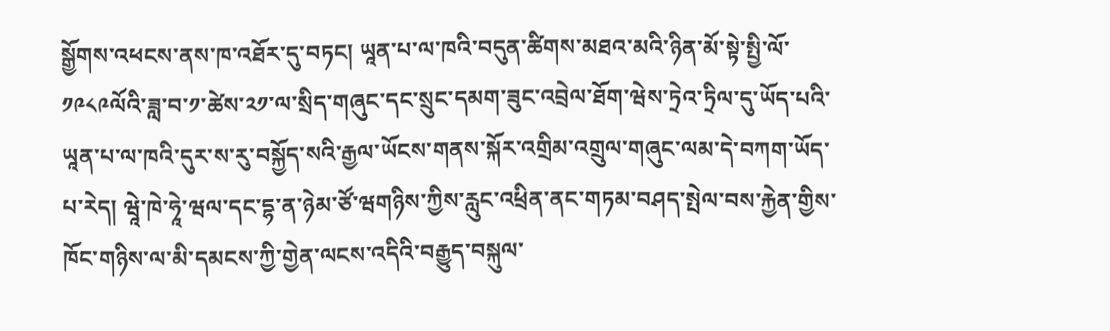སྒྱོགས་འཕངས་ནས་ཁ་འཐོར་དུ་བཏང། ཡཱན་པ་ལ་ཁའི་བདུན་ཚིགས་མཐའ་མའི་ཉིན་མོ་སྟེ་སྤྱི་ལོ་༡༩༨༩ལོའི་ཟླ་བ་༡་ཚེས་༢༡་ལ་སྲིད་གཞུང་དང་སྲུང་དམག་ཟུང་འབྲེལ་ཐོག་ཝེས་ཏྲེའ་ཏྲིལ་དུ་ཡོད་པའི་ཡཱན་པ་ལ་ཁའི་དུར་ས་རུ་བསྐྱོད་སའི་རྒྱལ་ཡོངས་གནས་སྐོར་འགྲིམ་འགྲུལ་གཞུང་ལམ་དེ་བཀག་ཡོད་པ་རེད། ཝཱེ་ཁེ་ཧཱེ་ཝལ་དང་དྷ་ན་ཉེམ་ཙོ་ཝགཉིས་ཀྱིས་རླུང་འཕྲིན་ནང་གཏམ་བཤད་སྤེལ་བས་རྐྱེན་གྱིས་ཁོང་གཉིས་ལ་མི་དམངས་ཀྱི་གྱེན་ལངས་འདིའི་བརྒྱུད་བསྐུལ་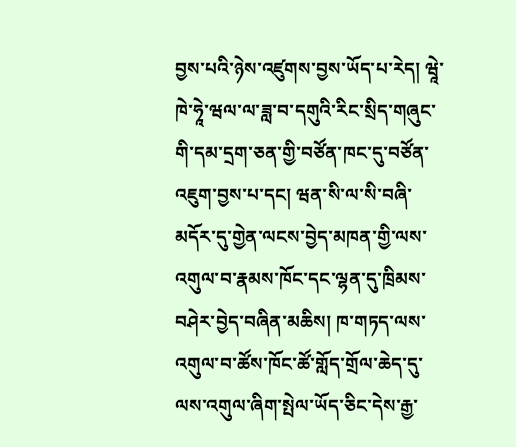བྱས་པའི་ཉེས་འཛུགས་བྱས་ཡོད་པ་རེད། ཝཱེ་ཁེ་ཧཱེ་ཝལ་ལ་ཟླ་བ་དགུའི་རིང་སྲིད་གཞུང་གི་དམ་དྲག་ཅན་གྱི་བཙོན་ཁང་དུ་བཙོན་འཇུག་བྱས་པ་དང། ཝན་སི་ལ་སི་བཞི་མདོར་དུ་གྱེན་ལངས་བྱེད་མཁན་གྱི་ལས་འགུལ་བ་རྣམས་ཁོང་དང་ལྷན་དུ་ཁྲིམས་བཤེར་བྱེད་བཞིན་མཆིས། ཁ་གཏད་ལས་འགུལ་བ་ཚོས་ཁོང་ཚོ་གློད་གྲོལ་ཆེད་དུ་ལས་འགུལ་ཞིག་སྤེལ་ཡོད་ཅིང་དེས་རྒྱ་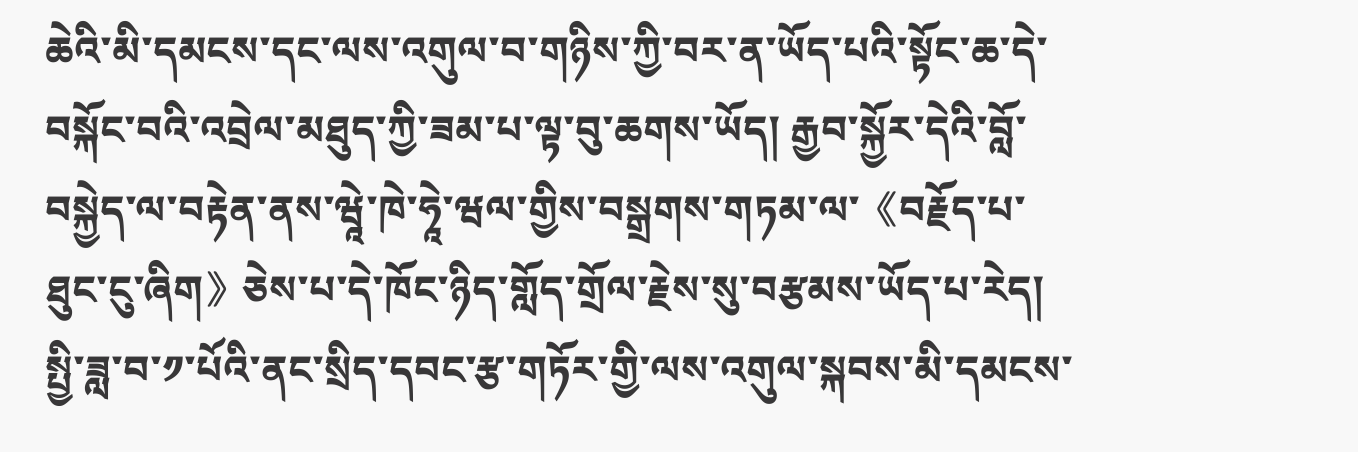ཆེའི་མི་དམངས་དང་ལས་འགུལ་བ་གཉིས་ཀྱི་བར་ན་ཡོད་པའི་སྟོང་ཆ་དེ་བསྐོང་བའི་འབྲེལ་མཐུད་ཀྱི་ཟམ་པ་ལྟ་བུ་ཆགས་ཡོད། རྒྱབ་སྐྱོར་དེའི་བློ་བསྐྱེད་ལ་བརྟེན་ནས་ཝཱེ་ཁེ་ཧཱེ་ཝལ་གྱིས་བསྒྲགས་གཏམ་ལ་《བརྗོད་པ་ཐུང་ངུ་ཞིག》ཅེས་པ་དེ་ཁོང་ཉིད་གློད་གྲོལ་རྗེས་སུ་བརྩམས་ཡོད་པ་རེད།
སྤྱི་ཟླ་བ་༡་པོའི་ནང་སྲིད་དབང་རྩ་གཏོར་གྱི་ལས་འགུལ་སྐབས་མི་དམངས་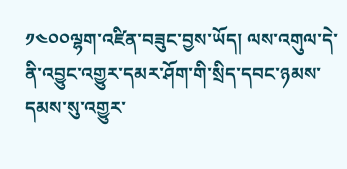༡༤༠༠ལྷག་འཛིན་བཟུང་བྱས་ཡོད། ལས་འགུལ་དེ་ནི་འབྱུང་འགྱུར་དམར་ཤོག་གི་སྲིད་དབང་ཉམས་དམས་སུ་འགྱུར་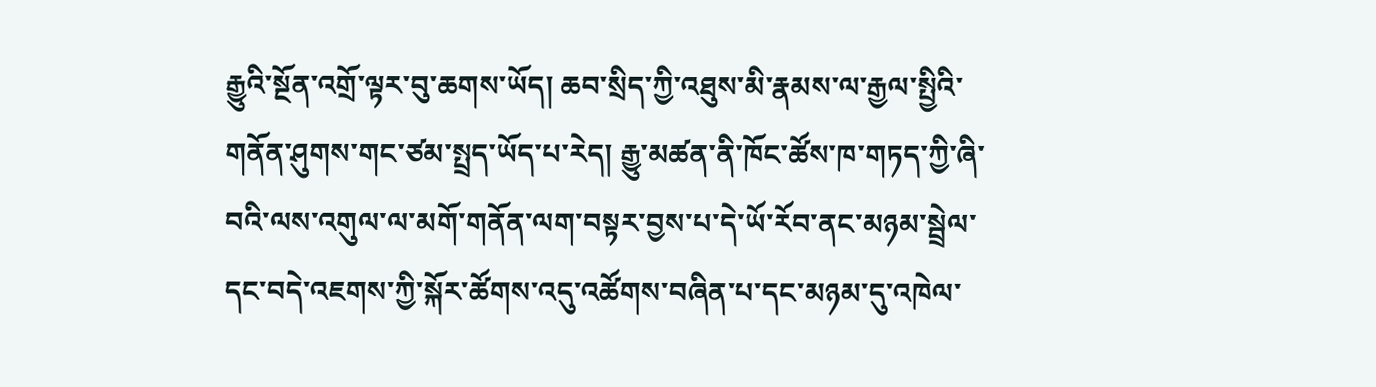རྒྱུའི་སྔོན་འགྲོ་ལྟར་བུ་ཆགས་ཡོད། ཆབ་སྲིད་ཀྱི་འཐུས་མི་རྣམས་ལ་རྒྱལ་སྤྱིའི་གནོན་ཤུགས་གང་ཙམ་སྤྲད་ཡོད་པ་རེད། རྒྱུ་མཚན་ནི་ཁོང་ཚོས་ཁ་གཏད་ཀྱི་ཞི་བའི་ལས་འགུལ་ལ་མགོ་གནོན་ལག་བསྟར་བྱས་པ་དེ་ཡོ་རོབ་ནང་མཉམ་སྦྲེལ་དང་བདེ་འཇགས་ཀྱི་སྐོར་ཚོགས་འདུ་འཚོགས་བཞིན་པ་དང་མཉམ་དུ་འཁེལ་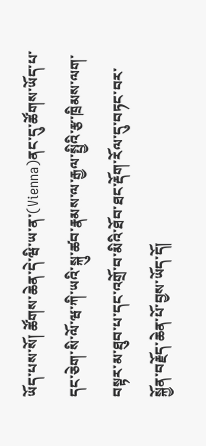ཡོད་པས་སོ། ཚོགས་ཆེན་དེ་ཝི་ཡ་ན་(Vienna)ནང་དུ་ཚོགས་ཡོད་པ་དང་ཅེག་སི་ལོ་ཝ་ཀི་ཡའི་སྐུ་ཚབ་རྣམས་ལ་རྒྱལ་སྤྱིའི་རྩ་ཁྲིམས་ལག་བསྟར་མ་ཐུབ་པ་དང་འགྲོ་བ་མིའི་ཐོབ་ཐང་རྡོག་རོལ་དུ་བཏང་བར་སྐྱོན་བརྗོད་ཆེན་པོ་བྱས་ཡོད་དོ།